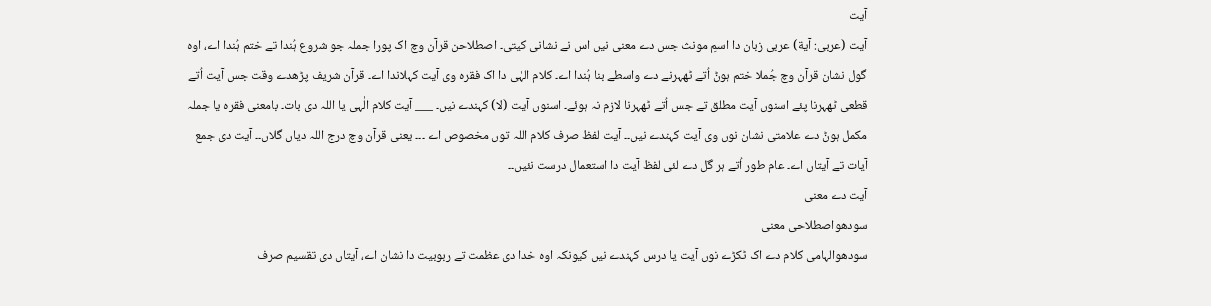آیت
آیت (عربی: آية) عربی زبان دا اسمِ مونث جس دے معنی نيں اس نے نشانی کيتی۔ اصطلاحن قرآن وچ اک پورا جملہ جو شروع ہُندا تے ختم ہُندا اے، اوہ گول نشان قرآن وچ جُملا ختم ہوݨ اُتے ٹھہرنے دے واسطے بنا ہُندا اے۔ کلام الہٰی دا اک فقرہ وی آیت کہلاندا اے۔ قرآن شریف پڑھدے وقت جس آیت اُتے قطعی ٹھہرنا پئے اسنوں آیت مطلق تے جس اُتے ٹھہرنا لازم نہ ہوئے۔ اسنوں آیت (لا) کہندے نيں۔ ___ آیت کلام الٰہی یا اللہ دی بات۔ بامعنی فقرہ یا جملہ مکمل ہوݨ دے علامتی نشان نوں وی آیت کہندے نيں۔۔ آیت لفظ صرف کلام اللہ توں مخصوص اے ۔۔۔ یعنی قرآن وچ درج اللہ دیاں گلاں۔۔ آیت دی جمع آیات تے آیتاں اے۔ عام طور اُتے ہر گل دے لئی لفظ آیت دا استعمال درست نئيں۔۔
آیت دے معنی
سودھواصطلاحی معنی
سودھوالہامی کلام دے اک ٹکڑے نوں آیت یا درس کہندے نيں کیونکہ اوہ خدا دی عظمت تے ربوبیت دا نشان اے، آیتاں دی تقسیم صرف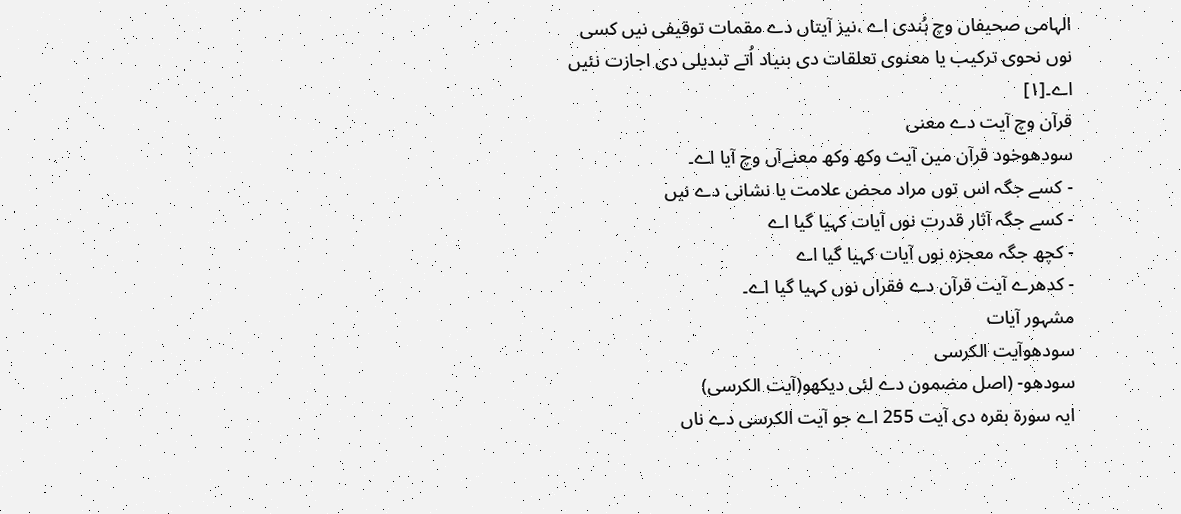الہامی صحیفاں وچ ہُندی اے ،نیز آیتاں دے مقمات توقیفی نيں کسی نوں نحوی ترکیب یا معنوی تعلقات دی بنیاد اُتے تبدیلی دی اجازت نئيں اے۔[۱]
قرآن وچ آیت دے معنی
سودھوخود قرآن مین آیت وکھ وکھ معنےآں وچ آیا اے۔
- کسے جگہ اس توں مراد محض علامت یا نشانی دے نيں
- کسے جگہ آثار قدرت نوں آیات کہیا گيا اے
- کچھ جگہ معجزہ نوں آیات کہیا گیا اے
- کدھرے آیت قرآن دے فقراں نوں کہیا گیا اے۔
مشہور آیات
سودھوآیت الکرسی
سودھو- (اصل مضمون دے لئی دیکھو(آیت الکرسی)
ایہ سورۃ بقرہ دی آیت 255 اے جو آیت الکرسی دے ناں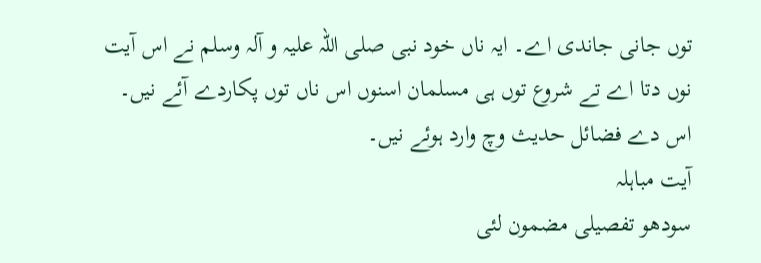توں جانی جاندی اے۔ ایہ ناں خود نبی صلی اللہ علیہ و آلہ وسلم نے اس آیت نوں دتا اے تے شروع توں ہی مسلمان اسنوں اس ناں توں پکاردے آئے نيں۔ اس دے فضائل حدیث وچ وارد ہوئے نيں۔
آیت مباہلہ
سودھو تفصیلی مضمون لئی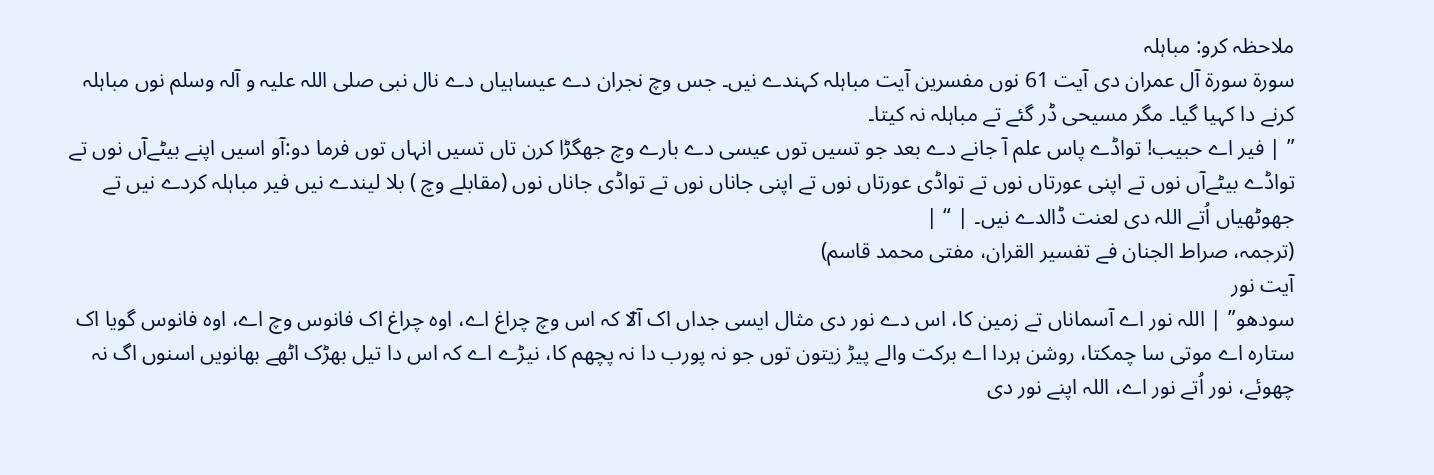ملاحظہ کرو: مباہلہ
سورۃ سورۃ آل عمران دی آیت 61 نوں مفسرین آیت مباہلہ کہندے نيں۔ جس وچ نجران دے عیساہیاں دے نال نبی صلی اللہ علیہ و آلہ وسلم نوں مباہلہ کرنے دا کہیا گيا۔ مگر مسیحی ڈر گئے تے مباہلہ نہ کيتا۔
” | فیر اے حبیب! تواڈے پاس علم آ جانے دے بعد جو تسيں توں عیسی دے بارے وچ جھگڑا کرن تاں تسيں انہاں توں فرما دو:آو اسيں اپنے بیٹےآں نوں تے تواڈے بیٹےآں نوں تے اپنی عورتاں نوں تے تواڈی عورتاں نوں تے اپنی جاناں نوں تے تواڈی جاناں نوں (مقابلے وچ ) بلا لیندے نيں فیر مباہلہ کردے نيں تے جھوٹھیاں اُتے اللہ دی لعنت ڈالدے نيں۔ | “ |
(ترجمہ، صراط الجنان فے تفسیر القران، مفتی محمد قاسم)
آیت نور
سودھو” | اللہ نور اے آسماناں تے زمین کا، اس دے نور دی مثال ایسی جداں اک آݪا کہ اس وچ چراغ اے، اوہ چراغ اک فانوس وچ اے، اوہ فانوس گویا اک ستارہ اے موتی سا چمکتا، روشن ہردا اے برکت والے پیڑ زیتون توں جو نہ پورب دا نہ پچھم کا، نیڑے اے کہ اس دا تیل بھڑک اٹھے بھانويں اسنوں اگ نہ چھوئے، نور اُتے نور اے، اللہ اپنے نور دی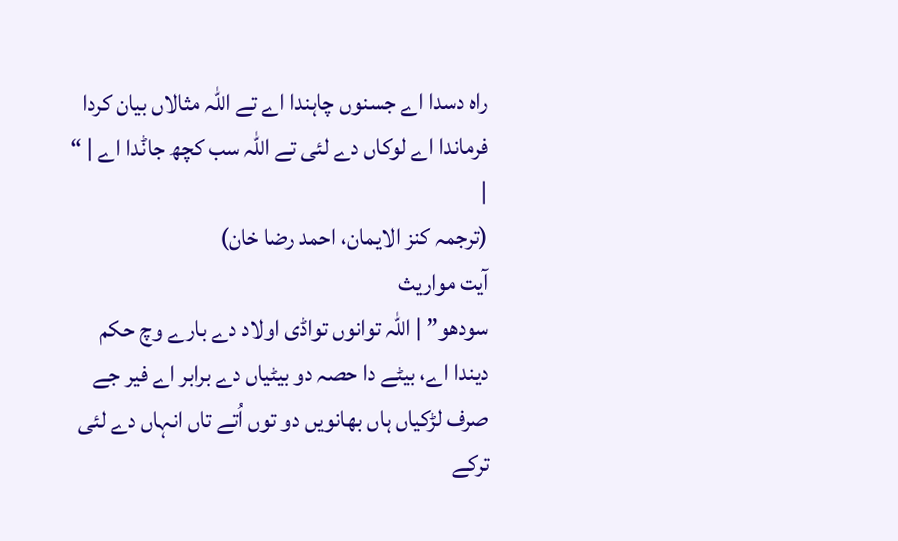راہ دسدا اے جسنوں چاہندا اے تے اللہ مثالاں بیان کردا فرماندا اے لوکاں دے لئی تے اللہ سب کچھ جاݨدا اے | “ |
(ترجمہ کنز الایمان، احمد رضا خان)
آیت مواریث
سودھو” | اللہ توانوں تواڈی اولاد دے بارے وچ حکم دیندا اے، بیٹے دا حصہ دو بیٹیاں دے برابر اے فیر جے صرف لڑکیاں ہاں بھانويں دو توں اُتے تاں انہاں دے لئی ترکے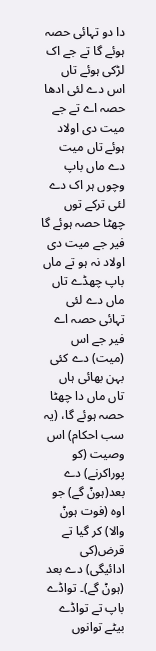دا دو تہائی حصہ ہوئے گا تے جے اک لڑکی ہوئے تاں اس دے لئی ادھا حصہ اے تے جے میت دی اولاد ہوئے تاں میت دے ماں باپ وچوں ہر اک دے لئی ترکے توں چھٹا حصہ ہوئے گا فیر جے میت دی اولاد نہ ہو تے ماں باپ چھڈے تاں ماں دے لئی تہائی حصہ اے فیر جے اس (میت) دے کئی بہن بھائی ہاں تاں ماں دا چھٹا حصہ ہوئے گا، (یہ سب احکام) اس وصیت (کو پوراکرنے) دے بعد(ہوݨ گے) جو اوہ (فوت ہوݨ والا) کر گيا تے قرض(کی ادائیگی) دے بعد (ہوݨ گے)۔ تواڈے باپ تے تواڈے بیٹے توانوں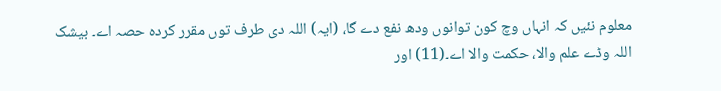معلوم نئيں کہ انہاں وچ کون توانوں ودھ نفع دے گا، (ایہ) اللہ دی طرف توں مقرر کردہ حصہ اے۔ بیشک اللہ وڈے علم والا، حکمت والا اے۔(11) اور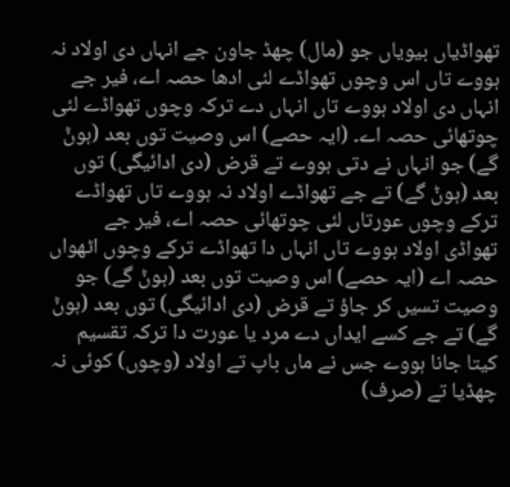تھواڈیاں بیویاں جو (مال) چھڈ جاون جے انہاں دی اولاد نہ ہووے تاں اس وچوں تھواڈے لئی ادھا حصہ اے، فیر جے انہاں دی اولاد ہووے تاں انہاں دے ترکہ وچوں تھواڈے لئی چوتھائی حصہ اے۔ (ایہ حصے) اس وصیت توں بعد (ہوݨ گے) جو انہاں نے دتی ہووے تے قرض (دی ادائیگی) توں بعد (ہوݨ گے) تے جے تھواڈے اولاد نہ ہووے تاں تھواڈے ترکے وچوں عورتاں لئی چوتھائی حصہ اے، فیر جے تھواڈی اولاد ہووے تاں انہاں دا تھواڈے ترکے وچوں اٹھواں حصہ اے (ایہ حصے) اس وصیت توں بعد (ہوݨ گے) جو وصیت تسيں کر جاؤ تے قرض (دی ادائیگی) توں بعد (ہوݨ گے) تے جے کسے ایداں دے مرد یا عورت دا ترکہ تقسیم کيتا جانا ہووے جس نے ماں باپ تے اولاد (وچوں) کوئی نہ چھڈیا تے (صرف)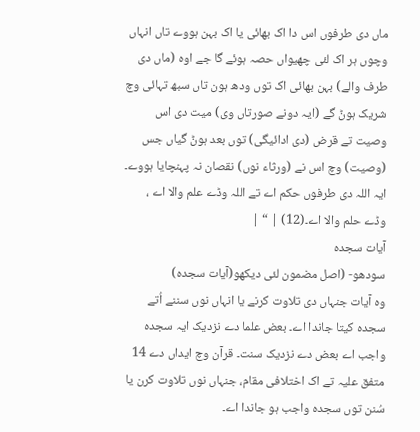ماں دی طرفوں اس دا اک بھائی یا اک بہن ہووے تاں انہاں وچوں ہر اک لئی چھیواں حصہ ہوئے گا جے اوہ (ماں دی طرف والے) بہن بھائی اک توں ودھ ہون تاں سبھ تہائی وچ شریک ہوݨ گے (ایہ دونے صورتاں وی) میت دی اس وصیت تے قرض (دی ادائیگی) توں بعد ہوݨ گیاں جس (وصیت) وچ اس نے (ورثاء نوں) نقصان نہ پہنچایا ہووے۔ ایہ اللہ دی طرفوں حکم اے تے اللہ وڈے علم والا اے ، وڈے حلم والا اے۔(12) | “ |
آیات سجدہ
سودھو- (اصل مضمون لئی دیکھو(آیات سجدہ)
وہ آیات جنہاں دی تلاوت کرنے یا انہاں نوں سننے اُتے سجدہ کيتا جاندا اے۔ بعض علما دے نزدیک ایہ سجدہ واجب اے بعض دے نزدیک سنت۔ قرآن وچ ایداں دے 14 متفق علیہ تے اک اختلافی مقام، جنہاں نوں تلاوت کرن یا سُنن توں سجدہ واجب ہو جاندا اے۔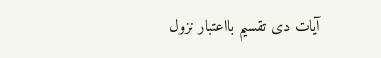آیات دی تقسیم بااعتبار نزول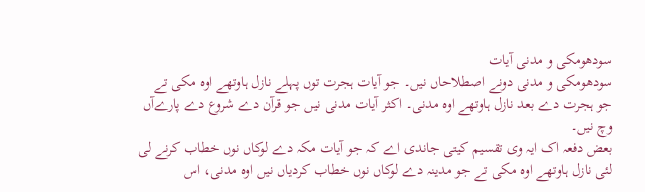سودھومکی و مدنی آیات
سودھومکی و مدنی دونے اصطلاحاں نيں۔ جو آیات ہجرت توں پہلے نازل ہاوتھے اوہ مکی تے جو ہجرت دے بعد نازل ہاوتھے اوہ مدنی۔ اکثر آیات مدنی نيں جو قرآن دے شروع دے پارےآں وچ نيں۔
بعض دفعہ اک ایہ وی تقسیم کيتی جاندی اے کہ جو آیات مکہ دے لوکاں نوں خطاب کرنے لی لئی نازل ہاوتھے اوہ مکی تے جو مدینہ دے لوکاں نوں خطاب کردیاں نيں اوہ مدنی، اس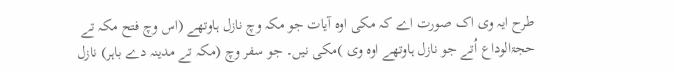طرح ایہ وی اک صورت اے کہ مکی اوہ آیات جو مکہ وچ نازل ہاوتھے (اس وچ فتح مکہ تے حجۃالوداع اُتے جو نازل ہاوتھے اوہ وی )مکی نيں۔ جو سفر وچ (مکہ تے مدینہ دے باہر) نازل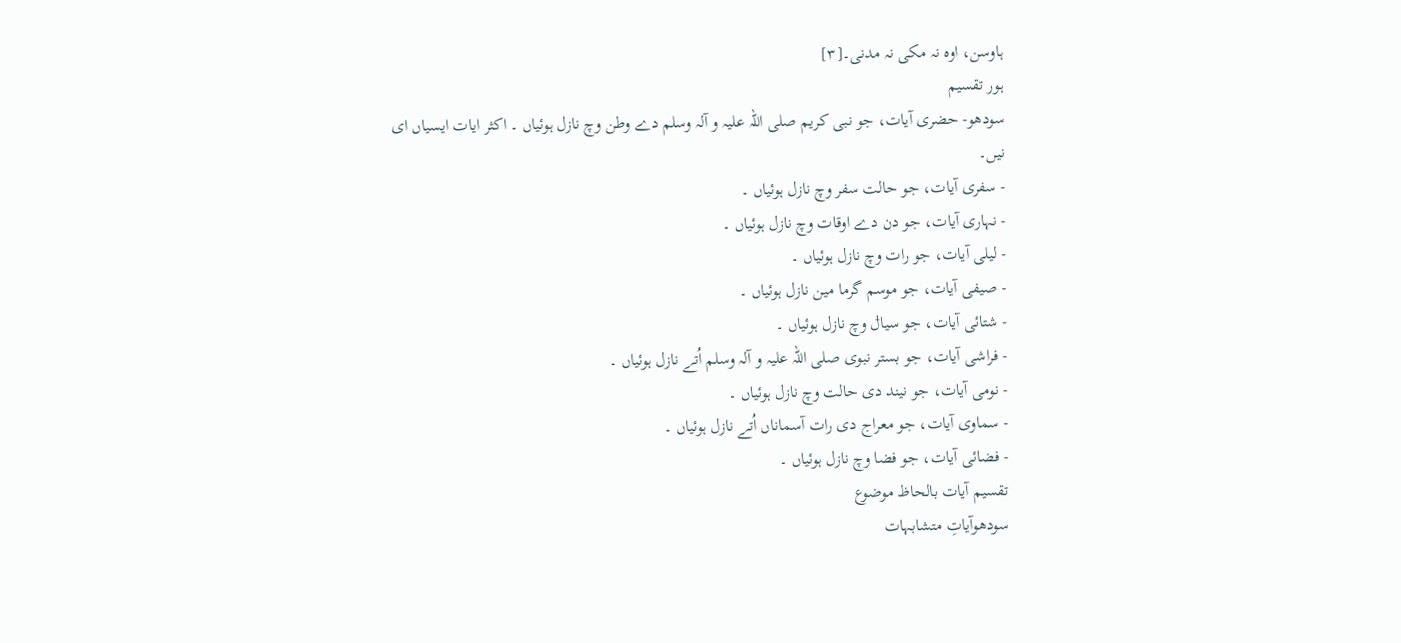ہاوسن، اوہ نہ مکی نہ مدنی۔[۳]
ہور تقسیم
سودھو- حضری آیات، جو نبی کریم صلی اللہ علیہ و آلہ وسلم دے وطن وچ نازل ہوئیاں ۔ اکثر ايات ایسیاں ای نيں۔
- سفری آیات، جو حالت سفر وچ نازل ہوئیاں ۔
- نہاری آیات، جو دن دے اوقات وچ نازل ہوئیاں ۔
- لیلی آیات، جو رات وچ نازل ہوئیاں ۔
- صیفی آیات، جو موسم گرما مین نازل ہوئیاں ۔
- شتائی آیات، جو سیاݪ وچ نازل ہوئیاں ۔
- فراشی آیات، جو بستر نبوی صلی اللہ علیہ و آلہ وسلم اُتے نازل ہوئیاں ۔
- نومی آیات، جو نیند دی حالت وچ نازل ہوئیاں ۔
- سماوی آیات، جو معراج دی رات آسماناں اُتے نازل ہوئیاں ۔
- فضائی آیات، جو فضا وچ نازل ہوئیاں ۔
تقسیم آیات بالحاظ موضوع
سودھوآیاتِ متشابہات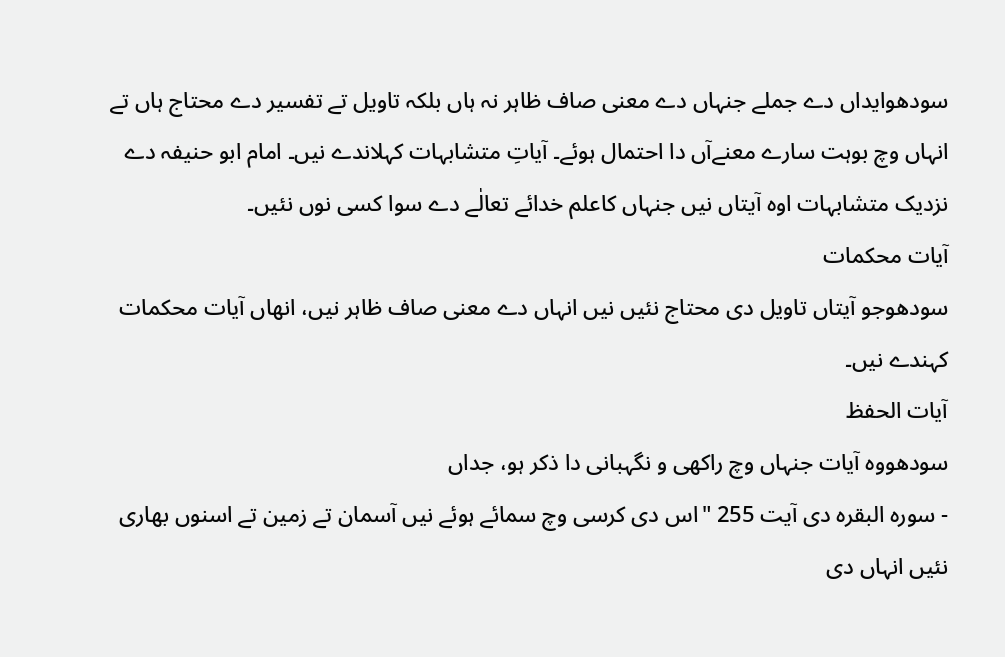سودھوایداں دے جملے جنہاں دے معنی صاف ظاہر نہ ہاں بلکہ تاویل تے تفسیر دے محتاج ہاں تے انہاں وچ بوہت سارے معنےآں دا احتمال ہوئے۔ آیاتِ متشابہات کہلاندے نيں۔ امام ابو حنیفہ دے نزدیک متشابہات اوہ آیتاں نيں جنہاں کاعلم خدائے تعالٰے دے سوا کسی نوں نئيں۔
آیات محکمات
سودھوجو آیتاں تاویل دی محتاج نئيں نيں انہاں دے معنی صاف ظاہر نيں، انھاں آیات محکمات کہندے نيں۔
آیات الحفظ
سودھووہ آیات جنہاں وچ راکھی و نگہبانی دا ذکر ہو، جداں
- سورہ البقرہ دی آیت 255 "اس دی کرسی وچ سمائے ہوئے نيں آسمان تے زمین تے اسنوں بھاری نئيں انہاں دی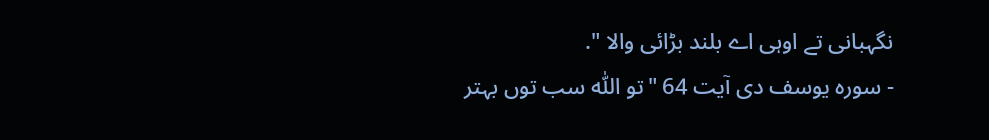نگہبانی تے اوہی اے بلند بڑائی والا ".
- سورہ یوسف دی آیت 64 "تو اللّٰہ سب توں بہتر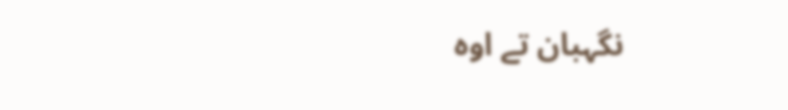نگہبان تے اوہ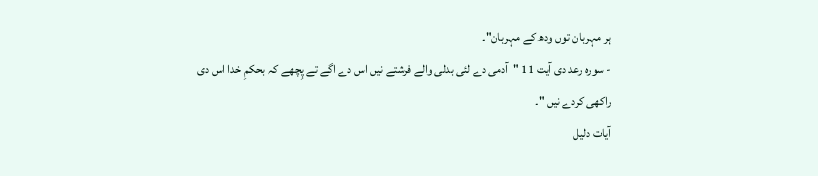ہر مہربان توں ودھ کے مہربان"۔
- سورہ رعد دی آیت 11 "آدمی دے لئی بدلی والے فرشتے نيں اس دے اگے تے پِچھے کہ بحکمِ خدا اس دی راکھی کردے نيں "۔
آیات دلیل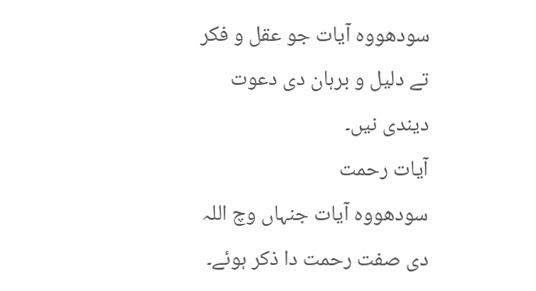سودھووہ آیات جو عقل و فکر تے دلیل و برہان دی دعوت دیندی نيں۔
آیات رحمت
سودھووہ آیات جنہاں وچ اللہ دی صفت رحمت دا ذکر ہوئے۔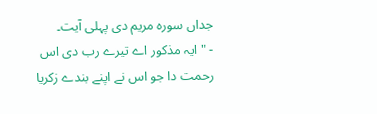جداں سورہ مریم دی پہلی آیت۔
- "ایہ مذکور اے تیرے رب دی اس رحمت دا جو اس نے اپنے بندے زکریا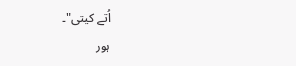اُتے کیتی"۔
ہور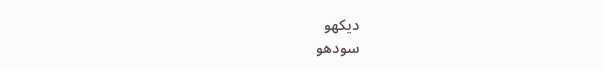دیکھو
سودھو